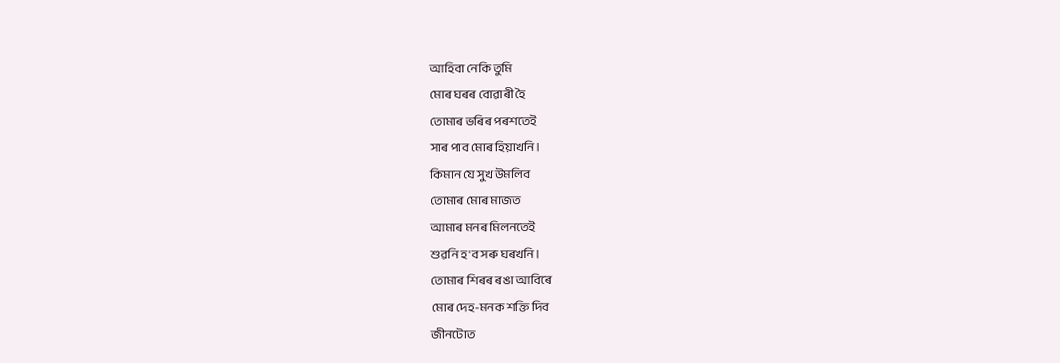আহিবা নেকি তুমি
মোৰ ঘৰৰ বোৱাৰী হৈ
তোমাৰ ভৰিৰ পৰশতেই
সাৰ পাব মোৰ হিয়াখনি।
কিমান যে সুখ উমলিব
তোমাৰ মোৰ মাজত
আমাৰ মনৰ মিলনতেই
শুৱনি হ'ব সৰু ঘৰখনি।
তোমাৰ শিৰৰ ৰঙা আবিৰে
মোৰ দেহ-মনক শক্তি দিব
জীনটোত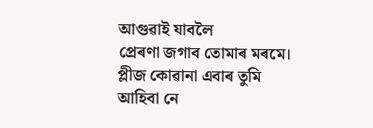আগুৱাই যাবলৈ
প্ৰেৰণা জগাব তোমাৰ মৰমে।
প্লীজ কোৱানা এবাৰ তুমি
আহিবা নে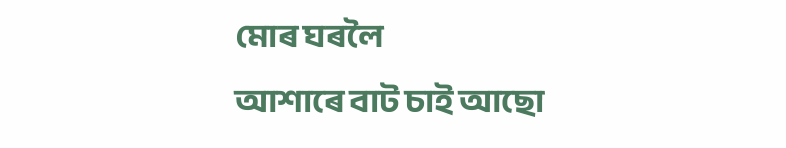মোৰ ঘৰলৈ
আশাৰে বাট চাই আছো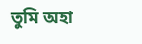তুমি অহা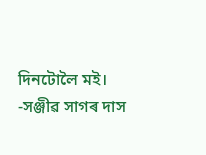দিনটোলৈ মই।
-সঞ্জীৱ সাগৰ দাস